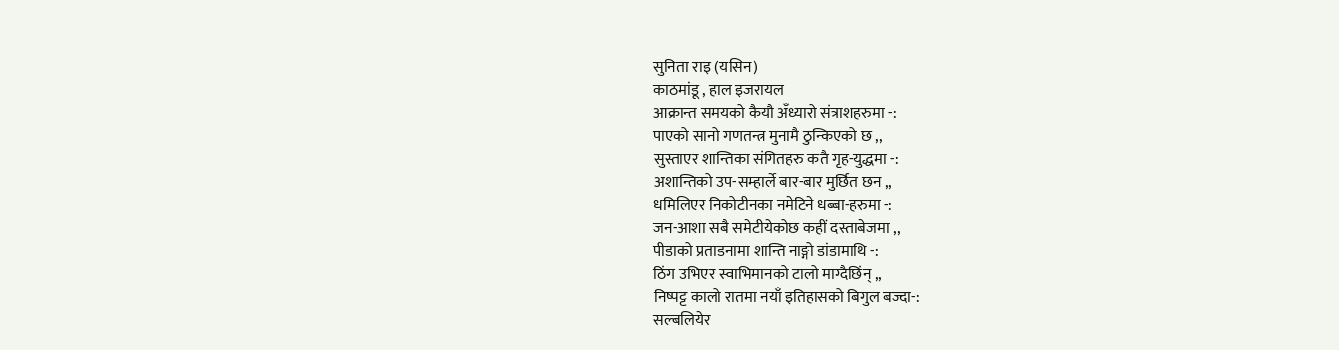सुनिता राइ (यसिन)
काठमांडू , हाल इजरायल
आक्रान्त समयको कैयौ अँध्यारो संत्राशहरुमा -:
पाएको सानो गणतन्त्र मुनामै ठुन्किएको छ ,,
सुस्ताएर शान्तिका संगितहरु कतै गृह-युद्धमा -:
अशान्तिको उप-सम्हार्ले बार-बार मुर्छित छन ,,
धमिलिएर निकोटीनका नमेटिने धब्बा-हरुमा -:
जन-आशा सबै समेटीयेकोछ कहीं दस्ताबेजमा ,,
पीडाको प्रताडनामा शान्ति नाङ्गो डांडामाथि -:
ठिंग उभिएर स्वाभिमानको टालो माग्दैछिंन् ,,
निष्पट्ट कालो रातमा नयाँ इतिहासको बिगुल बज्दा-:
सल्बलियेर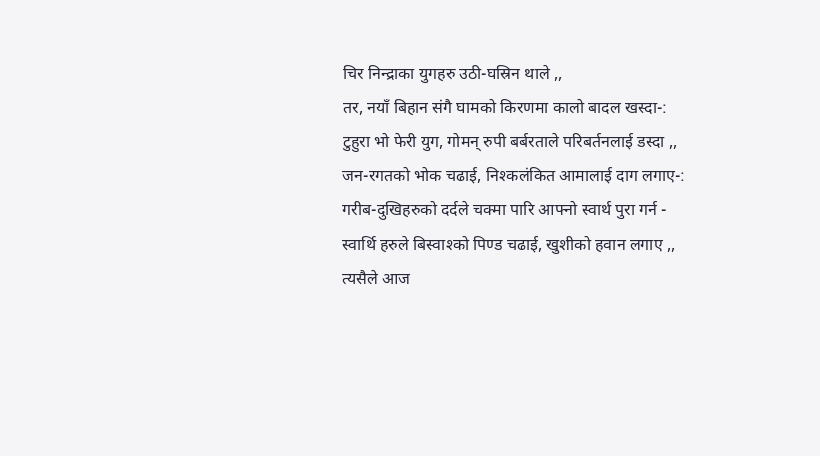चिर निन्द्राका युगहरु उठी-घस्रिन थाले ,,
तर, नयाँ बिहान संगै घामको किरणमा कालो बादल खस्दा-:
टुहुरा भो फेरी युग, गोमन् रुपी बर्बरताले परिबर्तनलाई डस्दा ,,
जन-रगतको भोक चढाई, निश्कलंकित आमालाई दाग लगाए-:
गरीब-दुखिहरुको दर्दले चक्मा पारि आफ्नो स्वार्थ पुरा गर्न -
स्वार्थि हरुले बिस्वाश्को पिण्ड चढाई, खुशीको हवान लगाए ,,
त्यसैले आज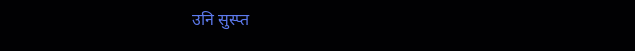उनि सुस्प्त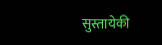सुस्तायेकी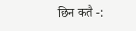छिन कतै -: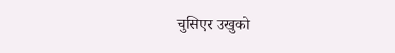चुसिएर उखुको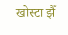खोस्टा झैँ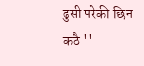ढुसी परेकी छिन कठै ''